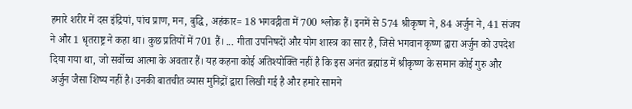हमारे शरीर में दस इंद्रियां, पांच प्राण, मन, बुद्धि, अहंकार= 18 भगवद्गीता में 700 श्लोक हैं। इनमें से 574 श्रीकृष्ण ने, 84 अर्जुन ने, 41 संजय ने और 1 धृतराष्ट्र ने कहा था। कुछ प्रतियों में 701 हैं। ... गीता उपनिषदों और योग शास्त्र का सार है, जिसे भगवान कृष्ण द्वारा अर्जुन को उपदेश दिया गया था, जो सर्वोच्च आत्मा के अवतार हैं। यह कहना कोई अतिश्योक्ति नहीं है कि इस अनंत ब्रह्मांड में श्रीकृष्ण के समान कोई गुरु और अर्जुन जैसा शिष्य नहीं है। उनकी बातचीत व्यास मुनिद्रों द्वारा लिखी गई है और हमारे सामने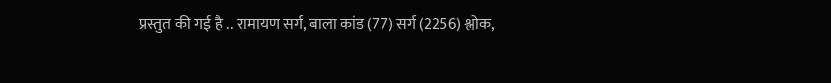प्रस्तुत की गई है .. रामायण सर्ग, बाला कांड (77) सर्ग (2256) श्लोक,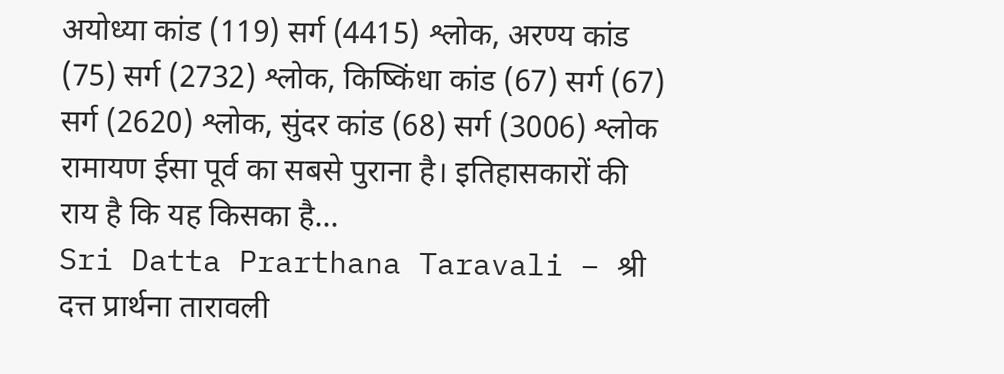अयोध्या कांड (119) सर्ग (4415) श्लोक, अरण्य कांड (75) सर्ग (2732) श्लोक, किष्किंधा कांड (67) सर्ग (67) सर्ग (2620) श्लोक, सुंदर कांड (68) सर्ग (3006) श्लोक रामायण ईसा पूर्व का सबसे पुराना है। इतिहासकारों की राय है कि यह किसका है...
Sri Datta Prarthana Taravali – श्री दत्त प्रार्थना तारावली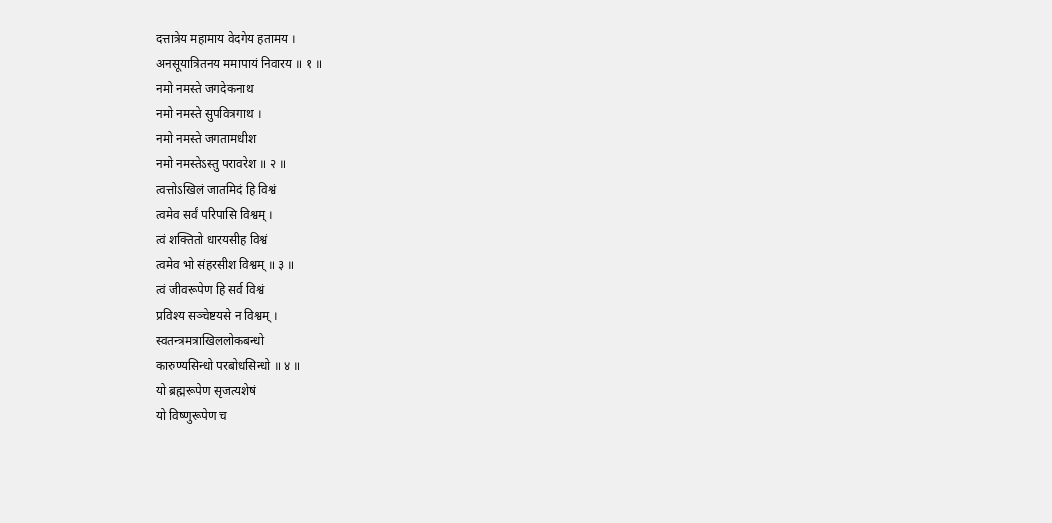दत्तात्रेय महामाय वेदगेय हतामय ।
अनसूयात्रितनय ममापायं निवारय ॥ १ ॥
नमो नमस्ते जगदेकनाथ
नमो नमस्ते सुपवित्रगाथ ।
नमो नमस्ते जगतामधीश
नमो नमस्तेऽस्तु परावरेश ॥ २ ॥
त्वत्तोऽखिलं जातमिदं हि विश्वं
त्वमेव सर्वं परिपासि विश्वम् ।
त्वं शक्तितो धारयसीह विश्वं
त्वमेव भो संहरसीश विश्वम् ॥ ३ ॥
त्वं जीवरूपेण हि सर्व विश्वं
प्रविश्य सञ्चेष्टयसे न विश्वम् ।
स्वतन्त्रमत्राखिललोकबन्धो
कारुण्यसिन्धो परबोधसिन्धो ॥ ४ ॥
यो ब्रह्मरूपेण सृजत्यशेषं
यो विष्णुरूपेण च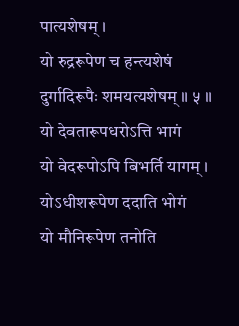पात्यशेषम् ।
यो रुद्ररूपेण च हन्त्यशेषं
दुर्गादिरूपैः शमयत्यशेषम् ॥ ५ ॥
यो देवतारूपधरोऽत्ति भागं
यो वेदरूपोऽपि बिभर्ति यागम् ।
योऽधीशरूपेण ददाति भोगं
यो मौनिरूपेण तनोति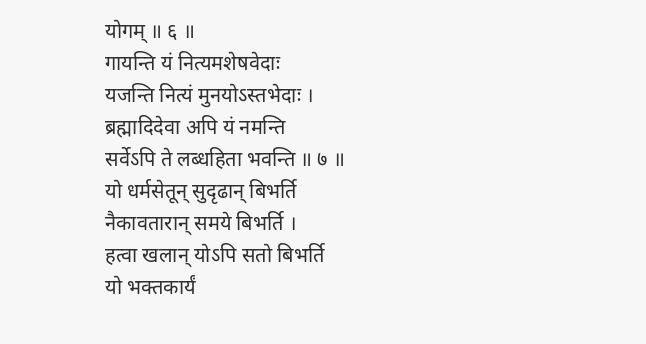योगम् ॥ ६ ॥
गायन्ति यं नित्यमशेषवेदाः
यजन्ति नित्यं मुनयोऽस्तभेदाः ।
ब्रह्मादिदेवा अपि यं नमन्ति
सर्वेऽपि ते लब्धहिता भवन्ति ॥ ७ ॥
यो धर्मसेतून् सुदृढान् बिभर्ति
नैकावतारान् समये बिभर्ति ।
हत्वा खलान् योऽपि सतो बिभर्ति
यो भक्तकार्यं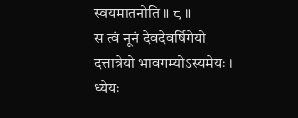स्वयमातनोति ॥ ८ ॥
स त्वं नूनं देवदेवर्षिगेयो
दत्तात्रेयो भावगम्योऽस्यमेयः ।
ध्येयः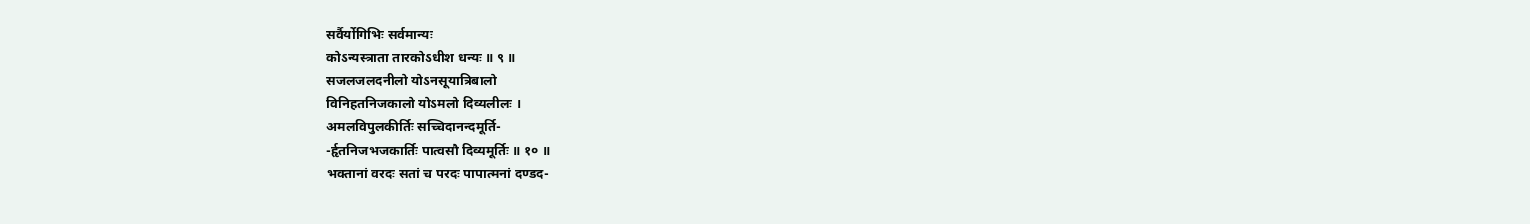सर्वैर्योगिभिः सर्वमान्यः
कोऽन्यस्त्राता तारकोऽधीश धन्यः ॥ ९ ॥
सजलजलदनीलो योऽनसूयात्रिबालो
विनिहतनिजकालो योऽमलो दिव्यलीलः ।
अमलविपुलकीर्तिः सच्चिदानन्दमूर्ति-
-र्हृतनिजभजकार्तिः पात्वसौ दिव्यमूर्तिः ॥ १० ॥
भक्तानां वरदः सतां च परदः पापात्मनां दण्डद-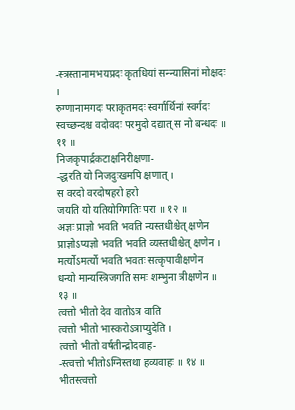-स्त्रस्तानामभयप्रदः कृतधियां सन्न्यासिनां मोक्षदः ।
रुग्णानामगदः पराकृतमदः स्वर्गार्थिनां स्वर्गदः
स्वच्छन्दश्च वदोवदः परमुदो दद्यात् स नो बन्धदः ॥ ११ ॥
निजकृपार्द्रकटाक्षनिरीक्षणा-
-द्धरति यो निजदुःखमपि क्षणात् ।
स वरदो वरदोषहरो हरो
जयति यो यतियोगिगतिः परा ॥ १२ ॥
अज्ञः प्राज्ञो भवति भवति न्यस्तधीश्चेत् क्षणेन
प्राज्ञोऽप्यज्ञो भवति भवति व्यस्तधीश्चेत् क्षणेन ।
मर्त्योऽमर्त्यो भवति भवतः सत्कृपावीक्षणेन
धन्यो मान्यस्त्रिजगति समः शम्भुना त्रीक्षणेन ॥ १३ ॥
त्वत्तो भीतो देव वातोऽत्र वाति
त्वत्तो भीतो भास्करोऽत्राप्युदेति ।
त्वत्तो भीतो वर्षतीन्द्रोदवाह-
-स्त्वत्तो भीतोऽग्निस्तथा हव्यवाहः ॥ १४ ॥
भीतस्त्वत्तो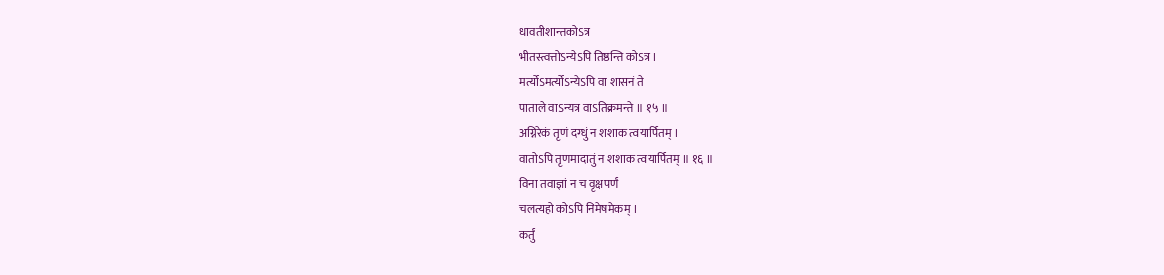धावतीशान्तकोऽत्र
भीतस्त्वत्तोऽन्येऽपि तिष्ठन्ति कोऽत्र ।
मर्त्योऽमर्त्योऽन्येऽपि वा शासनं ते
पाताले वाऽन्यत्र वाऽतिक्रमन्ते ॥ १५ ॥
अग्निरेकं तृणं दग्धुं न शशाक त्वयार्पितम् ।
वातोऽपि तृणमादातुं न शशाक त्वयार्पितम् ॥ १६ ॥
विना तवाज्ञां न च वृक्षपर्णं
चलत्यहो कोऽपि निमेषमेकम् ।
कर्तुं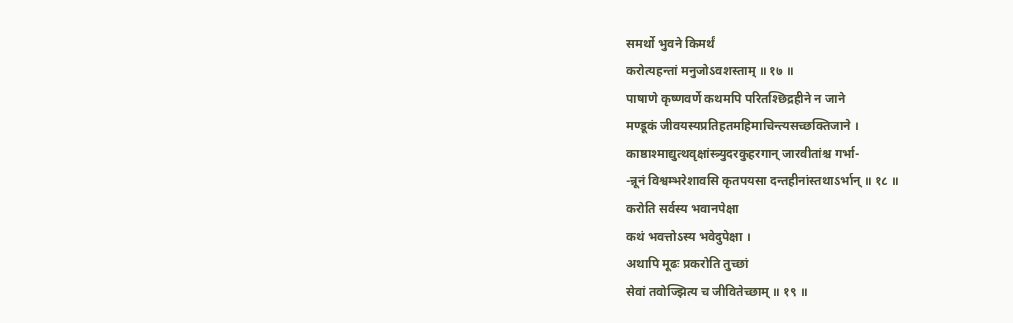समर्थो भुवने किमर्थं
करोत्यहन्तां मनुजोऽवशस्ताम् ॥ १७ ॥
पाषाणे कृष्णवर्णे कथमपि परितश्छिद्रहीने न जाने
मण्डूकं जीवयस्यप्रतिहतमहिमाचिन्त्यसच्छक्तिजाने ।
काष्ठाश्माद्युत्थवृक्षांस्त्र्युदरकुहरगान् जारवीतांश्च गर्भा-
-न्नूनं विश्वम्भरेशावसि कृतपयसा दन्तहीनांस्तथाऽर्भान् ॥ १८ ॥
करोति सर्वस्य भवानपेक्षा
कथं भवत्तोऽस्य भवेदुपेक्षा ।
अथापि मूढः प्रकरोति तुच्छां
सेवां तवोज्झित्य च जीवितेच्छाम् ॥ १९ ॥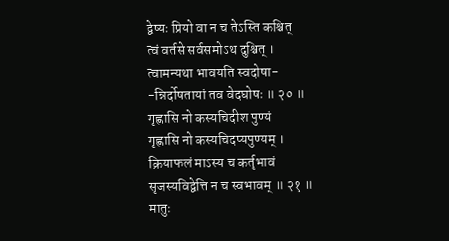द्वेष्यः प्रियो वा न च तेऽस्ति कश्चित्
त्वं वर्तसे सर्वसमोऽथ दुश्चित् ।
त्वामन्यथा भावयति स्वदोषा-
-न्निर्दोषतायां तव वेदघोषः ॥ २० ॥
गृह्णासि नो कस्यचिदीश पुण्यं
गृह्णासि नो कस्यचिदप्यपुण्यम् ।
क्रियाफलं माऽस्य च कर्तृभावं
सृजस्यविद्वेत्ति न च स्वभावम् ॥ २१ ॥
मातुः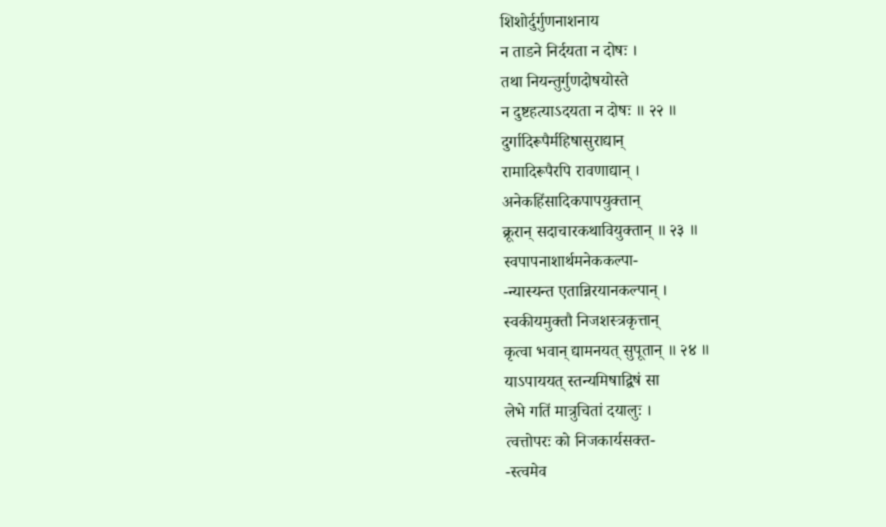शिशोर्दुर्गुणनाशनाय
न ताडने निर्दयता न दोषः ।
तथा नियन्तुर्गुणदोषयोस्ते
न दुष्टहत्याऽदयता न दोषः ॥ २२ ॥
दुर्गादिरूपैर्महिषासुराद्यान्
रामादिरूपैरपि रावणाद्यान् ।
अनेकहिंसादिकपापयुक्तान्
क्रूरान् सदाचारकथावियुक्तान् ॥ २३ ॥
स्वपापनाशार्थमनेककल्पा-
-न्यास्यन्त एतान्निरयानकल्पान् ।
स्वकीयमुक्तौ निजशस्त्रकृत्तान्
कृत्वा भवान् द्यामनयत् सुपूतान् ॥ २४ ॥
याऽपाययत् स्तन्यमिषाद्विषं सा
लेभे गतिं मात्रुचितां दयालुः ।
त्वत्तोपरः को निजकार्यसक्त-
-स्त्वमेव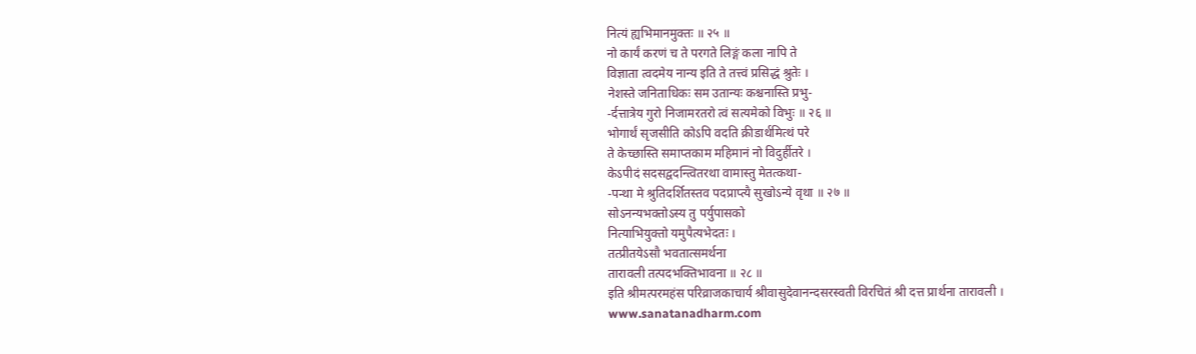नित्यं ह्यभिमानमुक्तः ॥ २५ ॥
नो कार्यं करणं च ते परगते लिङ्गं कला नापि ते
विज्ञाता त्वदमेय नान्य इति ते तत्त्वं प्रसिद्धं श्रुतेः ।
नेशस्ते जनिताधिकः सम उतान्यः कश्चनास्ति प्रभु-
-र्दत्तात्रेय गुरो निजामरतरो त्वं सत्यमेको विभुः ॥ २६ ॥
भोगार्थं सृजसीति कोऽपि वदति क्रीडार्थमित्थं परे
ते केच्छास्ति समाप्तकाम महिमानं नो विदुर्हीतरे ।
केऽपीदं सदसद्वदन्त्वितरथा वामास्तु मेतत्कथा-
-पन्था मे श्रुतिदर्शितस्तव पदप्राप्त्यै सुखोऽन्ये वृथा ॥ २७ ॥
सोऽनन्यभक्तोऽस्य तु पर्युपासको
नित्याभियुक्तो यमुपैत्यभेदतः ।
तत्प्रीतयेऽसौ भवतात्समर्थना
तारावली तत्पदभक्तिभावना ॥ २८ ॥
इति श्रीमत्परमहंस परिव्राजकाचार्य श्रीवासुदेवानन्दसरस्वती विरचितं श्री दत्त प्रार्थना तारावली ।
www.sanatanadharm.com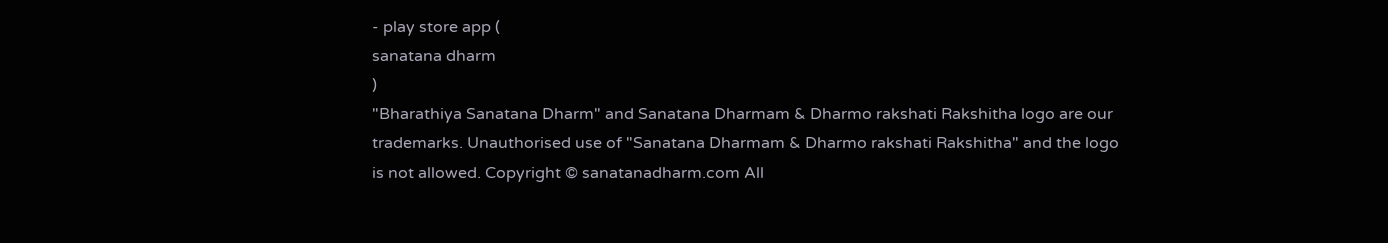- play store app (
sanatana dharm
)
"Bharathiya Sanatana Dharm" and Sanatana Dharmam & Dharmo rakshati Rakshitha logo are our trademarks. Unauthorised use of "Sanatana Dharmam & Dharmo rakshati Rakshitha" and the logo is not allowed. Copyright © sanatanadharm.com All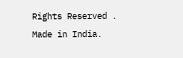Rights Reserved . Made in India.